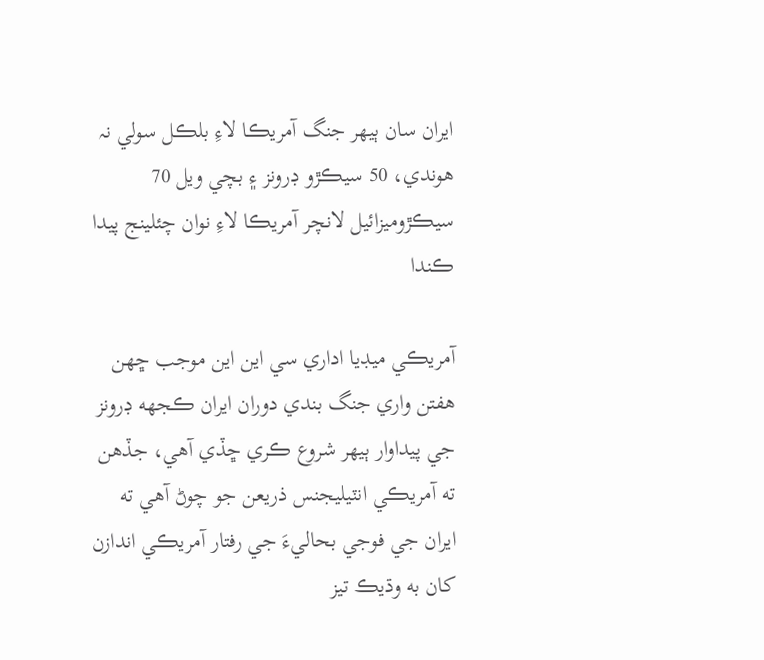ايران سان ٻيھر جنگ آمريڪا لاءِ بلڪل سولي نہ ھوندي، 50 سيڪڙو ڊرونز ۽ بچي ويل 70 سيڪڙوميزائيل لانچر آمريڪا لاءِ نوان چئلينج پيدا ڪندا

آمريڪي ميڊيا اداري سي اين اين موجب ڇهن هفتن واري جنگ بندي دوران ايران ڪجهه ڊرونز جي پيداوار ٻيهر شروع ڪري ڇڏي آهي، جڏهن ته آمريڪي انٽيليجنس ذريعن جو چوڻ آهي ته ايران جي فوجي بحاليءَ جي رفتار آمريڪي اندازن کان به وڌيڪ تيز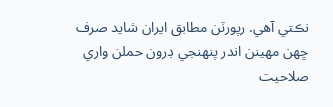نڪتي آهي. رپورٽن مطابق ايران شايد صرف ڇهن مهينن اندر پنهنجي ڊرون حملن واري صلاحيت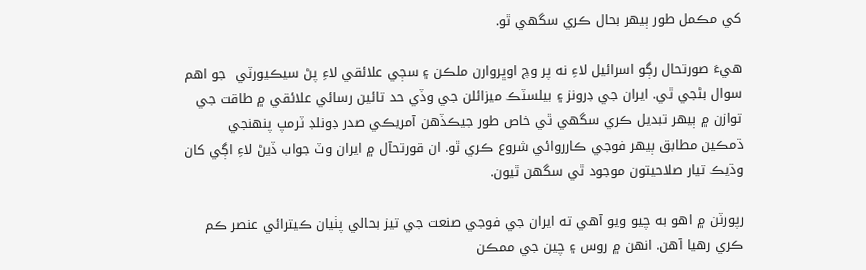کي مڪمل طور ٻيهر بحال ڪري سگهي ٿو.

هيءَ صورتحال رڳو اسرائيل لاءِ نه پر وچ اوڀروارن ملڪن ۽ سڄي علائقي لاءِ پڻ سيڪيورٽي  جو اھم سوال بڻجي ٿي. ايران جي ڊرونز ۽ بيلسٽڪ ميزائلن جي وڏي حد تائين رسائي علائقي ۾ طاقت جي توازن ۾ ٻيهر تبديل ڪري سگهي ٿي خاص طور جيڪڏهن آمريڪي صدر ڊونلڊ ٽرمپ پنهنجي ڌمڪين مطابق ٻيهر فوجي ڪارروائي شروع ڪري ٿو. ان قورتحآل ۾ ايران وٽ جواب ڏيڻ لاءِ اڳي کان وڌيڪ تيار صلاحيتون موجود ٿي سگهن ٿيون.

رپورٽن ۾ اهو به چيو ويو آهي ته ايران جي فوجي صنعت جي تيز بحالي پٺيان ڪيترائي عنصر ڪم ڪري رهيا آهن. انهن ۾ روس ۽ چين جي ممڪن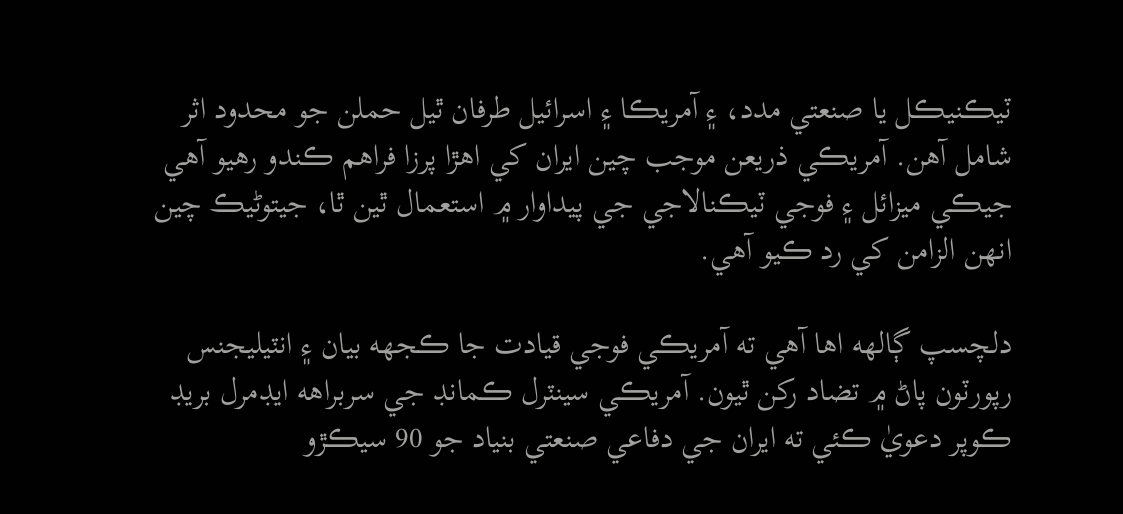ٽيڪنيڪل يا صنعتي مدد، ۽ آمريڪا ۽ اسرائيل طرفان ٿيل حملن جو محدود اثر شامل آهن. آمريڪي ذريعن موجب چين ايران کي اهڙا پرزا فراهم ڪندو رهيو آھي جيڪي ميزائل ۽ فوجي ٽيڪنالاجي جي پيداوار ۾ استعمال ٿين ٿا، جيتوڻيڪ چين انهن الزامن کي رد ڪيو آهي.

دلچسپ ڳالهه اها آهي ته آمريڪي فوجي قيادت جا ڪجهه بيان ۽ انٽيليجنس رپورٽون پاڻ ۾ تضاد رکن ٿيون. آمريڪي سينٽرل ڪمانڊ جي سربراهه ايڊمرل بريڊ ڪوپر دعويٰ ڪئي ته ايران جي دفاعي صنعتي بنياد جو 90 سيڪڙو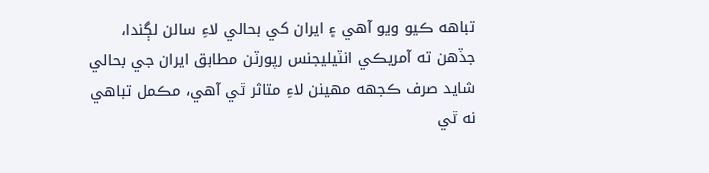تباهه ڪيو ويو آهي ۽ ايران کي بحالي لاءِ سالن لڳندا، جڏهن ته آمريڪي انٽيليجنس رپورٽن مطابق ايران جي بحالي شايد صرف ڪجهه مهينن لاءِ متاثر ٿي آهي، مڪمل تباهي نه ٿي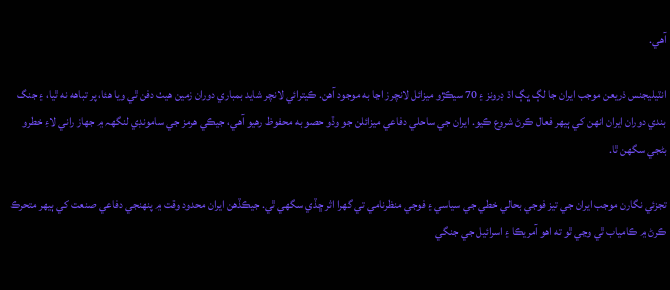آهي.

انٽيليجنس ذريعن موجب ايران جا لڳ ڀڳ اڌ ڊرونز ۽ 70 سيڪڙو ميزائل لانچرز اڃا به موجود آهن. ڪيترائي لانچر شايد بمباري دوران زمين هيٺ دفن ٿي ويا هئا، پر تباهه نه ٿيا، ۽ جنگ بندي دوران ايران انهن کي ٻيهر فعال ڪرڻ شروع ڪيو. ايران جي ساحلي دفاعي ميزائلن جو وڏو حصو به محفوظ رهيو آهي، جيڪي هرمز جي سامونڊي لنگھہ ۾ جهاز راني لاءِ خطرو بڻجي سگهن ٿا.

تجزئي نگارن موجب ايران جي تيز فوجي بحالي خطي جي سياسي ۽ فوجي منظرنامي تي گهرا اثر ڇڏي سگهي ٿي. جيڪڏهن ايران محدود وقت ۾ پنهنجي دفاعي صنعت کي ٻيهر متحرڪ ڪرڻ ۾ ڪامياب ٿي وڃي ٿو ته اهو آمريڪا ۽ اسرائيل جي جنگي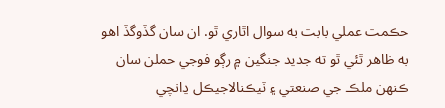حڪمت عملي بابت به سوال اٿاري ٿو. ان سان گڏوگڏ اهو به ظاهر ٿئي ٿو ته جديد جنگين ۾ رڳو فوجي حملن سان ڪنهن ملڪ جي صنعتي ۽ ٽيڪنالاجيڪل ڍانچي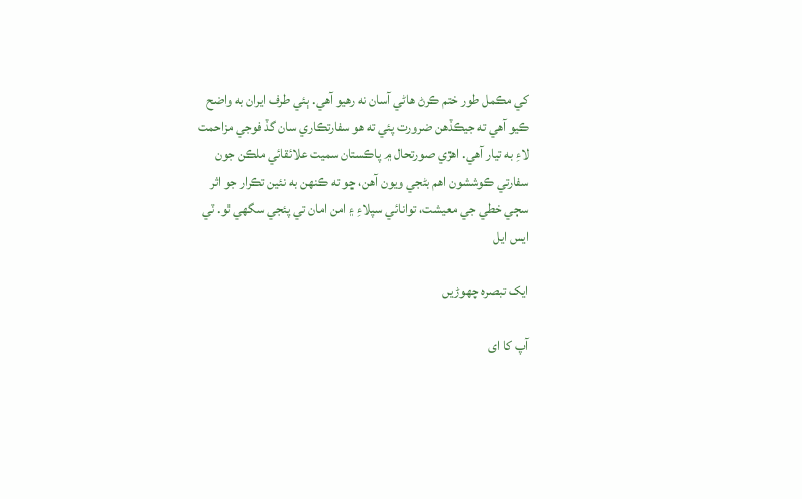کي مڪمل طور ختم ڪرڻ هاڻي آسان نه رهيو آهي. ٻئي طرف ايران به واضح ڪيو آهي ته جيڪڏهن ضرورت پئي ته هو سفارتڪاري سان گڏ فوجي مزاحمت لاءِ به تيار آهي. اهڙي صورتحال ۾ پاڪستان سميت علائقائي ملڪن جون سفارتي ڪوششون اهم بڻجي ويون آهن، ڇو ته ڪنهن به نئين تڪرار جو اثر سڄي خطي جي معيشت، توانائي سپلاءِ ۽ امن امان تي پئجي سگهي ٿو. ٽي ايس ايل

ایک تبصرہ چھوڑیں

آپ کا ای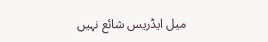میل ایڈریس شائع نہیں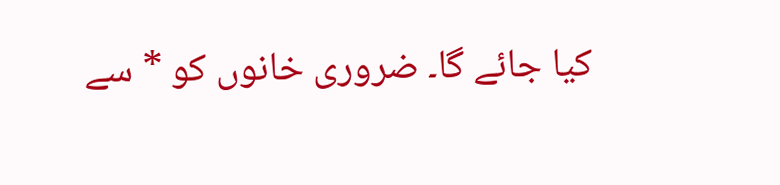کیا جائے گا۔ ضروری خانوں کو * سے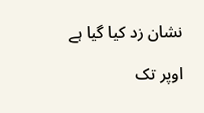نشان زد کیا گیا ہے

اوپر تک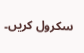سکرول کریں۔